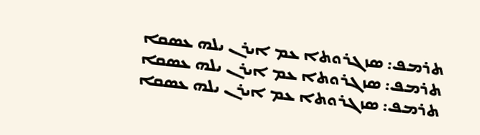ܬܪܡܦ: ܣܙܓܪܘܬܐ ܥܡ ܐܝܪܢ ܝܠܗ ܥܣܩܐ
ܬܪܡܦ: ܣܙܓܪܘܬܐ ܥܡ ܐܝܪܢ ܝܠܗ ܥܣܩܐ
ܬܪܡܦ: ܣܙܓܪܘܬܐ ܥܡ ܐܝܪܢ ܝܠܗ ܥܣܩܐ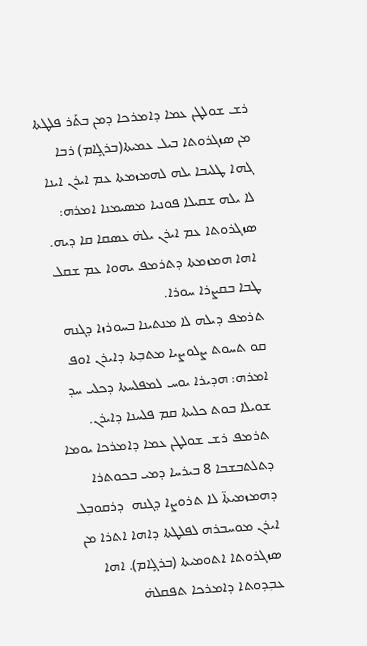ܪܫ ܫܘܠܛܢ ܥܡܐ ܕܐܡܪܟܐ ܕܡܢ ܒܬܰܪ ܦܠܛܬܐ ܡܢ ܣܙܓܪܘܬܐ ܒܝܠ ܥܡܝܬܐ(ܒܪܓܻܐܡ) ܪܒܐ ܓܗܐ ܛܠܝܒܐ ܝܠܗ ܠܗܡܙܡܬܐ ܥܡ ܐܝܪܢ ܐܝܢܐ ܠܐ ܝܠܗ ܫܩܝܠܐ ܦܘܢܝܐ ܡܣܝܡܢܐ ܐܡܪܗ: ܣܙܓܪܘܬܐ ܥܡ ܐܝܪܢ ܝܠܗ̇ ܥܣܩܐ ܩܐ ܕܝܗ.
 ܐܗܐ ܗܡܙܡܬܐ ܕܬܪܡܦ ܝܗܘܐ ܥܡ ܫܩܠ ܛܒܐ ܒܩܨܪܐ ܚܘܪܐ.
ܬܪܡܦ ܕܝܠܗ ܠܐ ܡܢܬܝܢܐ ܒܚܘܪܙܐ ܕܓܢܗ ܩܘ ܬܚܘܬ ܨܠܘܨܝܐ ܡܬܒܼܬܐ ܕܐܝܪܢ ܐܘܦ ܐܡܪܗ: ܗܕܝܪܐ ܝܘܚ ܠܡܦܠܚܬܐ ܕܟܠܝ ܚܕ ܫܘܝܠܐ ܒܘܬ ܟܠܝܬܐ ܩܡ ܦܠܚܢܐ ܕܐܝܪܢ.
 ܬܪܡܦ ܪܫ ܫܘܠܛܢ ܥܡܐ ܕܐܡܪܟܐ ܝܘܡܐ ܕܬܠܬܒܫܒܐ 8 ܒܝܪܚܐ ܕܡܝ ܒܟܘܬܪܐ ܕܗܡܙܡܝܬܐ̈ ܠܐ ܬܪܘܨܐ ܕܓܢܗ  ܕܪܩܘܒܼܠ ܐܝܪܢ ܡܘܚܒܪܗ ܠܦܠܛܬܐ ܕܐܗܐ ܐܬܪܐ ܡܢ ܣܙܓܪܘܬܐ ܐܬܘܡܝܬܐ (ܒܪܓܻܐܡ). ܐܗܐ ܥܒܼܕܘܬܐ ܕܐܡܪܟܐ ܬܦܩܠܗ̇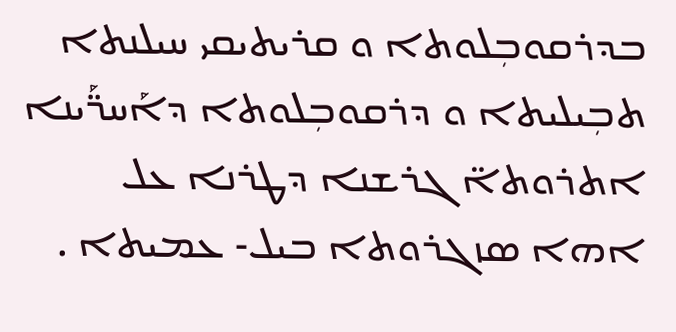ܒܕܪܩܘܒܼܠܘܬܐ ܘ ܩܪܝܬܝܩܝ ܚܝܠܢܬܐ ܬܒܼܝܠܝܬܐ ܘ ܕܪܩܘܒܼܠܘܬܐ ܕܐܰܚܪ̈ܰܝܢܐ ܐܬܪܘܬܐ̈ ܓܪܫܢܐ ܕܛܪܢܐ ܥܠ ܐܗܐ ܣܙܓܪܘܬܐ ܒܝܠ- ܥܡܝܬܐ .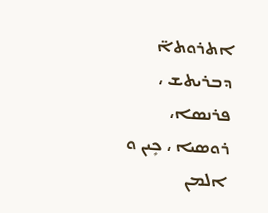ܐܬܪܘܬܐ̈ ܕܒܪܝܬܫ ، ܦܪܢܣܐ، ܪܘܣܝܐ ، ܟܻܝܢ ܘ ܐܠܡܢ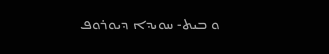ܘ ܒܝܬ- ܚܘܝܕܐ ܕܝܘܪܘܦ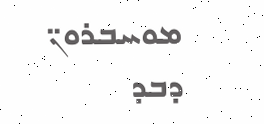ܡܘܚܒܪܘܢ̈ ܕܒܕ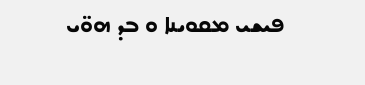ܦܝܫܝ ܡܩܘܝܢܐ ܘ ܒܕ ܗܘ̈ܝ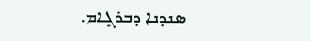ܣܢܕܢܐ ܕܒܪܓܻܐܡ.